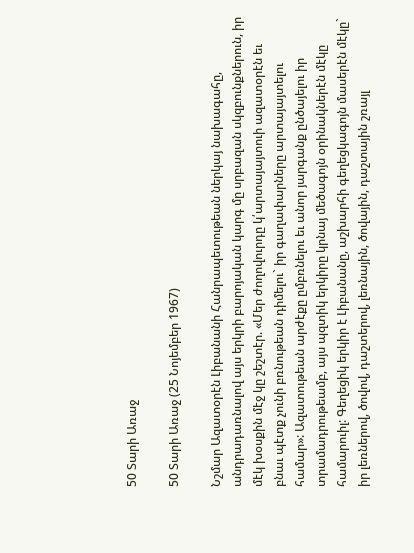50 Տարի Առաջ

50 Տարի Առաջ (25 Նոյեմբեր 1967)

Նշմար Ազատօրէն Լիբանանի Հանրապետութեան ներկայ նախագահը, անդրադառնալով այս երկրի բարոյական կարգ մը սրբազան սկզբունքներուն, իր մէկ խօսքին մէջ կը շեշտէր. «Մեր ժողովուրդը կ՛արտայայտուի ազատօրէն եւ բնաւ պէտք չունի բռնութեան դիմելու` իր գաղափարները արտայայտելու համար»: Ազատութեան արժէքը ըմբռնելու եւ անոր յարգանք ընծայելու իր տրամադրութեամբ, այս պզտիկ երկիրը կրնայ մեծագոյն օրինակներէն մէկը համարուիլ: Գեղեցիկ երկիր է Լիբանանը, աշխարհի գեղեցկագոյն մասերէն մէկը` իր լեռներով, ծովով, դաշտերով, լեռնային, ծովային, դաշտային շռայլ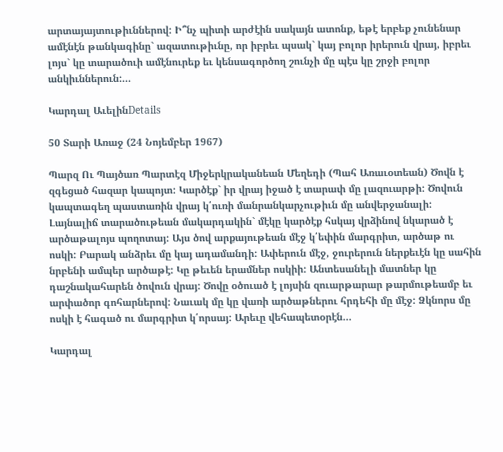արտայայտութիւններով: Ի՞նչ պիտի արժէին սակայն ատոնք, եթէ երբեք չունենար ամէնէն թանկագինը` ազատութիւնը, որ իբրեւ պսակ` կայ բոլոր իրերուն վրայ, իբրեւ լոյս` կը տարածուի ամէնուրեք եւ կենսագործող շունչի մը պէս կը շրջի բոլոր անկիւններուն:...

Կարդալ ԱւելինDetails

50 Տարի Առաջ (24 Նոյեմբեր 1967)

Պարզ Ու Պայծառ Պարտէզ Միջերկրականեան Մեղեդի (Պահ Առաւօտեան) Ծովն է զգեցած հազար կապոյտ: Կարծէք` իր վրայ իջած է տարափ մը լազուարթի: Ծովուն կապտագեղ պաստառին վրայ կ՛ուռի մանրանկարչութիւն մը անվերջանալի: Լայնալիճ տարածութեան մակարդակին` մէկը կարծէք հսկայ վրձինով նկարած է արծաթալոյս պողոտայ: Այս ծով արքայութեան մէջ կ՛եփին մարգրիտ, արծաթ ու ոսկի: Բարակ անձրեւ մը կայ ադամանդի: Ափերուն մէջ, ջուրերուն ներքեւէն կը սահին նրբենի ամպեր արծաթէ: Կը թեւեն երամներ ոսկիի: Անտեսանելի մատներ կը դաշնակահարեն ծովուն վրայ: Ծովը օծուած է լոյսին զուարթարար թարմութեամբ եւ արփածոր գոհարներով: Նաւակ մը կը վառի արծաթներու հրդեհի մը մէջ: Ձկնորս մը ոսկի է հագած ու մարգրիտ կ՛որսայ: Արեւը վեհապետօրէն...

Կարդալ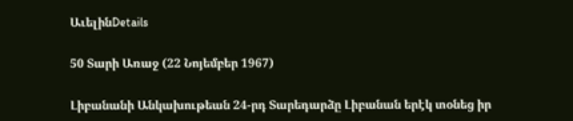ԱւելինDetails

50 Տարի Առաջ (22 Նոյեմբեր 1967)

Լիբանանի Անկախութեան 24-րդ Տարեդարձը Լիբանան երէկ տօնեց իր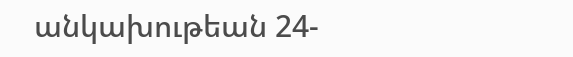անկախութեան 24-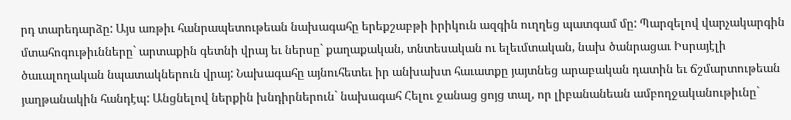րդ տարեդարձը: Այս առթիւ հանրապետութեան նախագահը երեքշաբթի իրիկուն ազգին ուղղեց պատգամ մը: Պարզելով վարչակարգին մտահոգութիւնները` արտաքին գետնի վրայ եւ ներսը` քաղաքական, տնտեսական ու ելեւմտական, նախ ծանրացաւ Իսրայէլի ծաւալողական նպատակներուն վրայ: Նախագահը այնուհետեւ իր անխախտ հաւատքը յայտնեց արաբական դատին եւ ճշմարտութեան յաղթանակին հանդէպ: Անցնելով ներքին խնդիրներուն` նախագահ Հելու ջանաց ցոյց տալ, որ լիբանանեան ամբողջականութիւնը`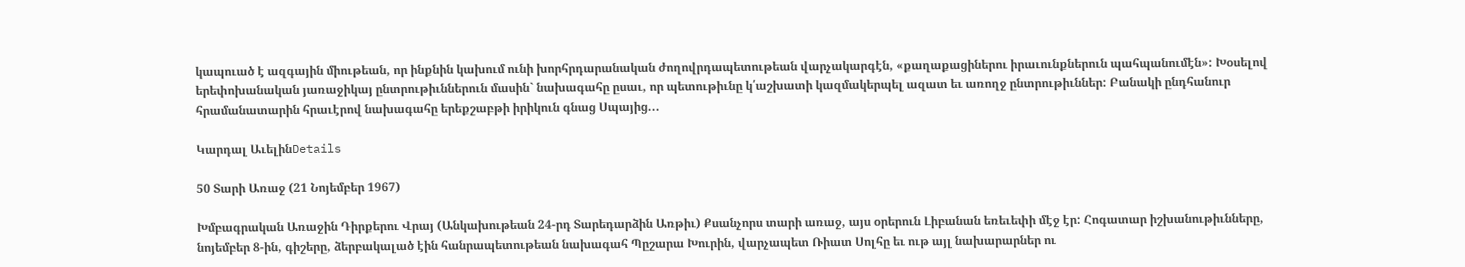կապուած է ազգային միութեան, որ ինքնին կախում ունի խորհրդարանական ժողովրդապետութեան վարչակարգէն, «քաղաքացիներու իրաւունքներուն պահպանումէն»: Խօսելով երեփոխանական յառաջիկայ ընտրութիւններուն մասին` նախագահը ըսաւ, որ պետութիւնը կ՛աշխատի կազմակերպել ազատ եւ առողջ ընտրութիւններ: Բանակի ընդհանուր հրամանատարին հրաւէրով նախագահը երեքշաբթի իրիկուն գնաց Սպայից...

Կարդալ ԱւելինDetails

50 Տարի Առաջ (21 Նոյեմբեր 1967)

Խմբագրական Առաջին Դիրքերու Վրայ (Անկախութեան 24-րդ Տարեդարձին Առթիւ) Քսանչորս տարի առաջ, այս օրերուն Լիբանան եռեւեփի մէջ էր: Հոգատար իշխանութիւնները, նոյեմբեր 8-ին, գիշերը, ձերբակալած էին հանրապետութեան նախագահ Պըշարա Խուրին, վարչապետ Ռիատ Սոլհը եւ ութ այլ նախարարներ ու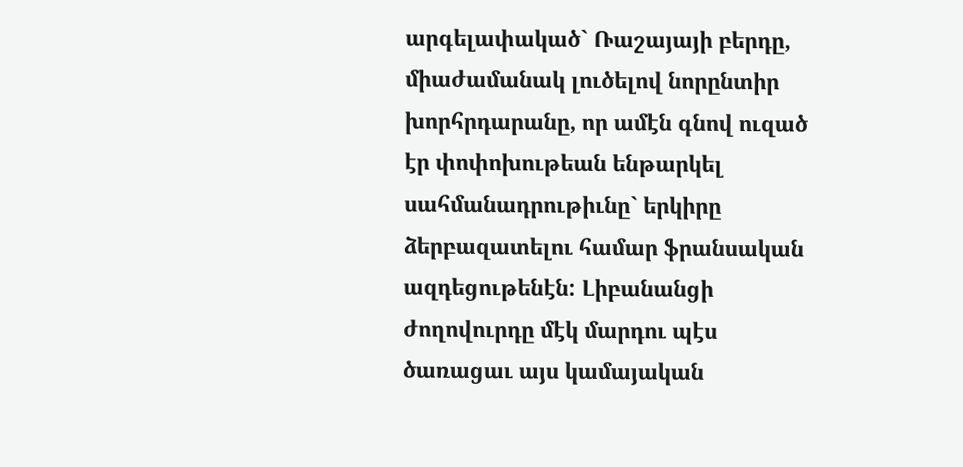արգելափակած` Ռաշայայի բերդը, միաժամանակ լուծելով նորընտիր խորհրդարանը, որ ամէն գնով ուզած էր փոփոխութեան ենթարկել սահմանադրութիւնը` երկիրը ձերբազատելու համար ֆրանսական ազդեցութենէն: Լիբանանցի ժողովուրդը մէկ մարդու պէս ծառացաւ այս կամայական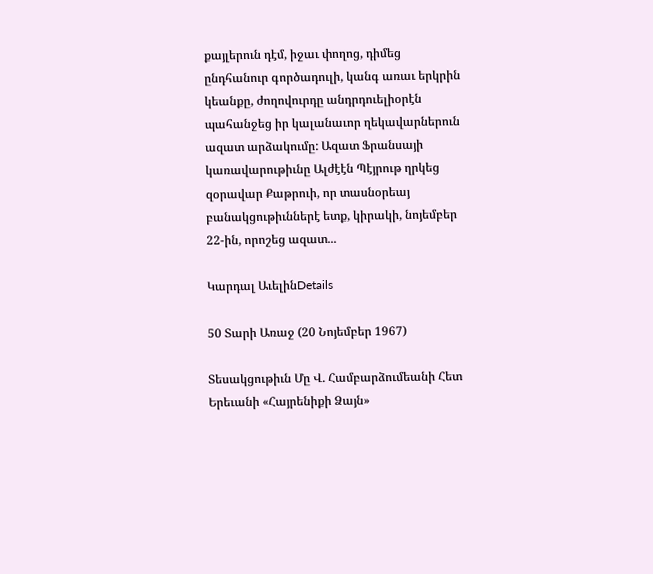քայլերուն դէմ, իջաւ փողոց, դիմեց ընդհանուր գործադուլի, կանգ առաւ երկրին կեանքը, ժողովուրդը անդրդուելիօրէն պահանջեց իր կալանաւոր ղեկավարներուն ազատ արձակումը: Ազատ Ֆրանսայի կառավարութիւնը Ալժէէն Պէյրութ ղրկեց զօրավար Քաթրուի, որ տասնօրեայ բանակցութիւններէ ետք, կիրակի, նոյեմբեր 22-ին, որոշեց ազատ...

Կարդալ ԱւելինDetails

50 Տարի Առաջ (20 Նոյեմբեր 1967)

Տեսակցութիւն Մը Վ. Համբարձումեանի Հետ Երեւանի «Հայրենիքի Ձայն»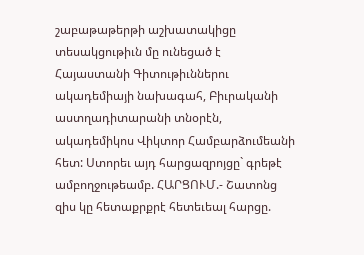շաբաթաթերթի աշխատակիցը տեսակցութիւն մը ունեցած է Հայաստանի Գիտութիւններու ակադեմիայի նախագահ, Բիւրականի աստղադիտարանի տնօրէն, ակադեմիկոս Վիկտոր Համբարձումեանի հետ: Ստորեւ այդ հարցազրոյցը` գրեթէ ամբողջութեամբ. ՀԱՐՑՈՒՄ.- Շատոնց զիս կը հետաքրքրէ հետեւեալ հարցը.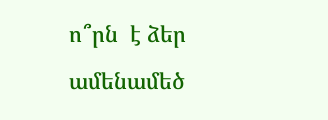ո՞րն  է ձեր ամենամեծ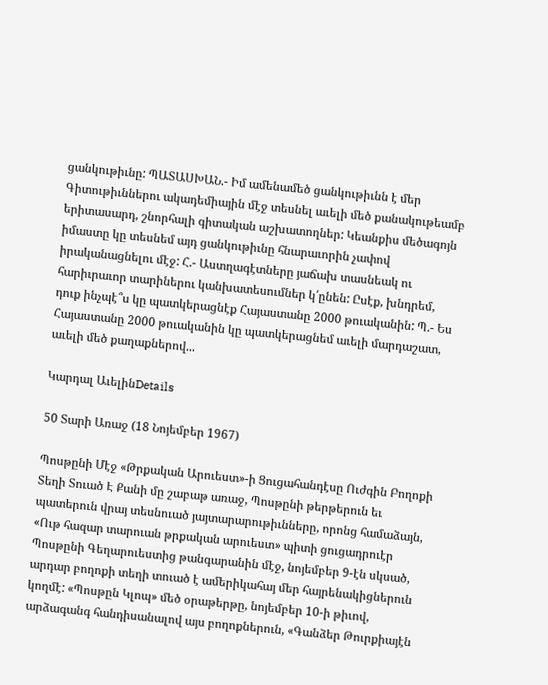ցանկութիւնը: ՊԱՏԱՍԽԱՆ.- Իմ ամենամեծ ցանկութիւնն է մեր Գիտութիւններու ակադեմիային մէջ տեսնել աւելի մեծ քանակութեամբ երիտասարդ, շնորհալի գիտական աշխատողներ: Կեանքիս մեծագոյն իմաստը կը տեսնեմ այդ ցանկութիւնը հնարաւորին չափով իրականացնելու մէջ: Հ.- Աստղագէտները յաճախ տասնեակ ու հարիւրաւոր տարիներու կանխատեսումներ կ՛ընեն: Ըսէք, խնդրեմ, դուք ինչպէ՞ս կը պատկերացնէք Հայաստանը 2000 թուականին: Պ.- Ես Հայաստանը 2000 թուականին կը պատկերացնեմ աւելի մարդաշատ, աւելի մեծ քաղաքներով...

Կարդալ ԱւելինDetails

50 Տարի Առաջ (18 Նոյեմբեր 1967)

Պոսթընի Մէջ «Թրքական Արուեստ»-ի Ցուցահանդէսը Ուժգին Բողոքի Տեղի Տուած Է Քանի մը շաբաթ առաջ, Պոսթընի թերթերուն եւ պատերուն վրայ տեսնուած յայտարարութիւնները, որոնց համաձայն, «Ութ հազար տարուան թրքական արուեստ» պիտի ցուցադրուէր Պոսթընի Գեղարուեստից թանգարանին մէջ, նոյեմբեր 9-էն սկսած, արդար բողոքի տեղի տուած է ամերիկահայ մեր հայրենակիցներուն կողմէ: «Պոսթըն Կլոպ» մեծ օրաթերթը, նոյեմբեր 10-ի թիւով, արձագանգ հանդիսանալով այս բողոքներուն, «Գանձեր Թուրքիայէն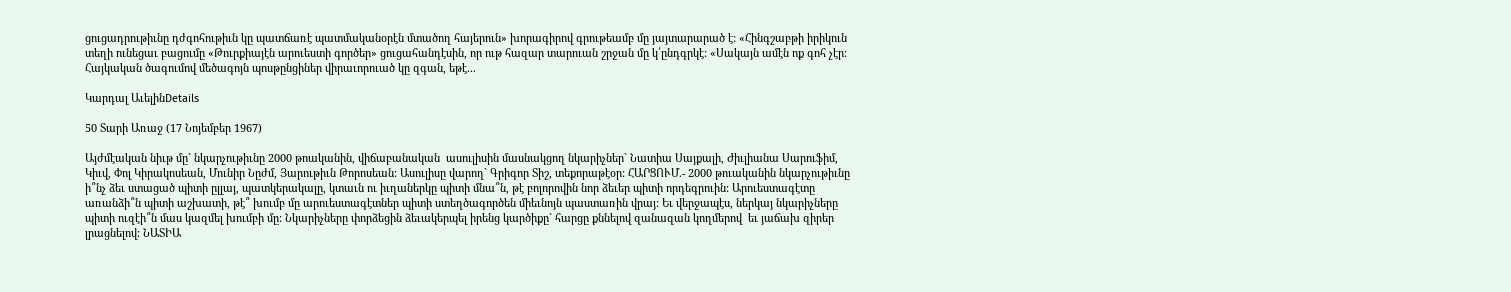ցուցադրութիւնը դժգոհութիւն կը պատճառէ պատմականօրէն մտածող հայերուն» խորագիրով գրութեամբ մը յայտարարած է: «Հինգշաբթի իրիկուն տեղի ունեցաւ բացումը «Թուրքիայէն արուեստի գործեր» ցուցահանդէսին, որ ութ հազար տարուան շրջան մը կ՛ընդգրկէ: «Սակայն ամէն ոք գոհ չէր: Հայկական ծագումով մեծագոյն պոսթընցիներ վիրաւորուած կը զգան, եթէ...

Կարդալ ԱւելինDetails

50 Տարի Առաջ (17 Նոյեմբեր 1967)

Այժմէական նիւթ մը` նկարչութիւնը 2000 թոականին, վիճաբանական  ասուլիսին մասնակցող նկարիչներ` Նատիա Սայքալի, Ժիւլիանա Սարուֆիմ, Կիւվ, Փոլ Կիրակոսեան, Մունիր Նըժմ, Յարութիւն Թորոսեան: Ասուլիսը վարող` Գրիգոր Տիշ, տեքորաթէօր: ՀԱՐՑՈՒՄ.- 2000 թուականին նկարչութիւնը ի՞նչ ձեւ ստացած պիտի ըլլայ, պատկերակալը, կտաւն ու իւղաներկը պիտի մնա՞ն, թէ բոլորովին նոր ձեւեր պիտի որդեգրուին: Արուեստագէտը առանձի՞ն պիտի աշխատի, թէ՞ խումբ մը արուեստագէտներ պիտի ստեղծագործեն միեւնոյն պաստառին վրայ: Եւ վերջապէս, ներկայ նկարիչները պիտի ուզէի՞ն մաս կազմել խումբի մը: Նկարիչները փորձեցին ձեւակերպել իրենց կարծիքը` հարցը քննելով զանազան կողմերով  եւ յաճախ զիրեր լրացնելով: ՆԱՏԻԱ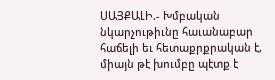ՍԱՅՔԱԼԻ.- Խմբական նկարչութիւնը հաւանաբար հաճելի եւ հետաքրքրական է, միայն թէ խումբը պէտք է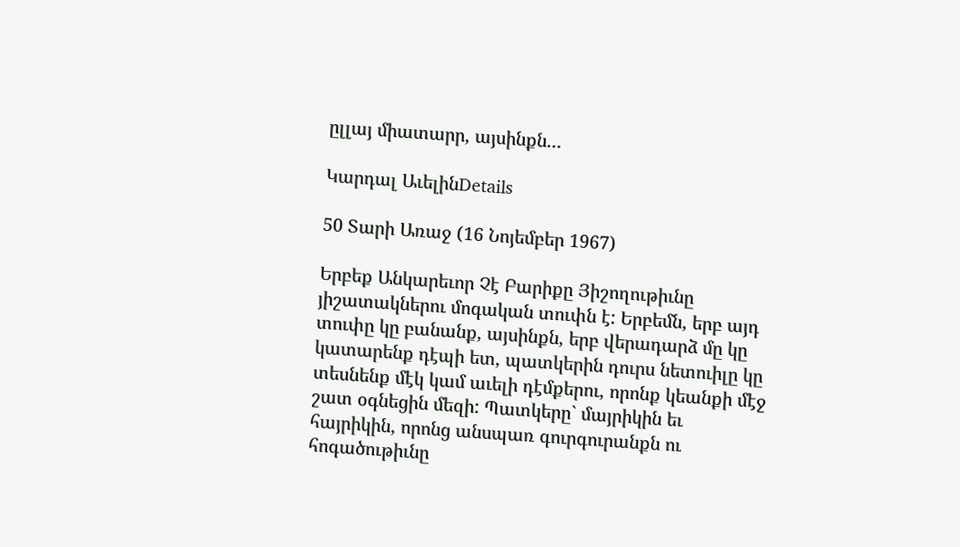ըլլայ միատարր, այսինքն...

Կարդալ ԱւելինDetails

50 Տարի Առաջ (16 Նոյեմբեր 1967)

Երբեք Անկարեւոր Չէ Բարիքը Յիշողութիւնը յիշատակներու մոգական տուփն է: Երբեմն, երբ այդ տուփը կը բանանք, այսինքն, երբ վերադարձ մը կը կատարենք դէպի ետ, պատկերին դուրս նետուիլը կը տեսնենք մէկ կամ աւելի դէմքերու, որոնք կեանքի մէջ շատ օգնեցին մեզի: Պատկերը` մայրիկին եւ հայրիկին, որոնց անսպառ գուրգուրանքն ու հոգածութիւնը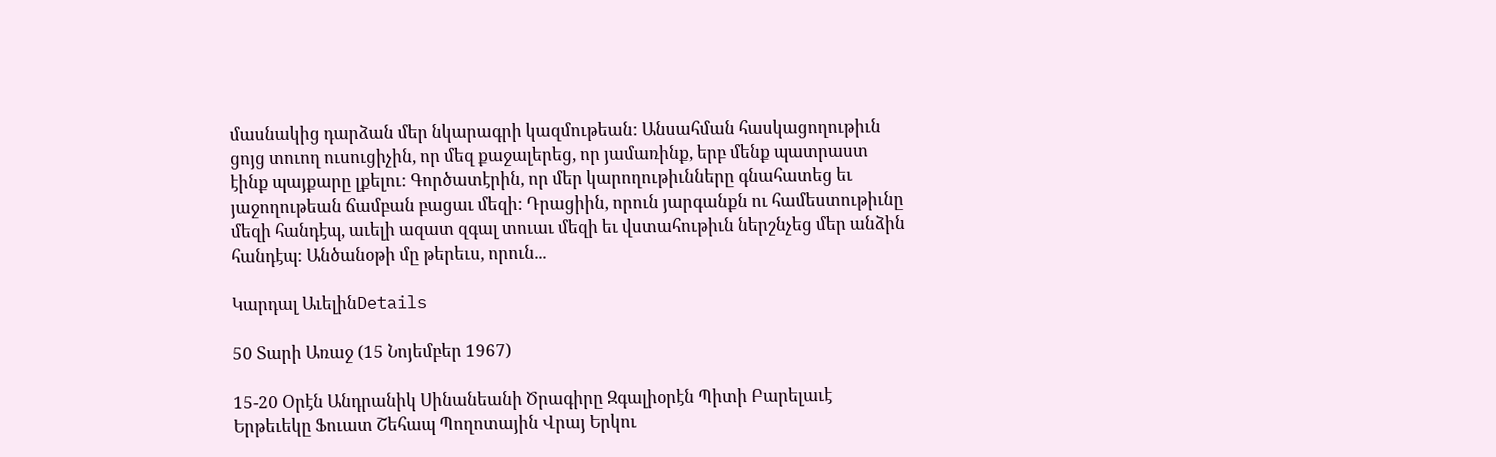մասնակից դարձան մեր նկարագրի կազմութեան: Անսահման հասկացողութիւն ցոյց տուող ուսուցիչին, որ մեզ քաջալերեց, որ յամառինք, երբ մենք պատրաստ էինք պայքարը լքելու: Գործատէրին, որ մեր կարողութիւնները գնահատեց եւ յաջողութեան ճամբան բացաւ մեզի: Դրացիին, որուն յարգանքն ու համեստութիւնը մեզի հանդէպ, աւելի ազատ զգալ տուաւ մեզի եւ վստահութիւն ներշնչեց մեր անձին հանդէպ: Անծանօթի մը թերեւս, որուն...

Կարդալ ԱւելինDetails

50 Տարի Առաջ (15 Նոյեմբեր 1967)

15-20 Օրէն Անդրանիկ Սինանեանի Ծրագիրը Զգալիօրէն Պիտի Բարելաւէ Երթեւեկը Ֆուատ Շեհապ Պողոտային Վրայ Երկու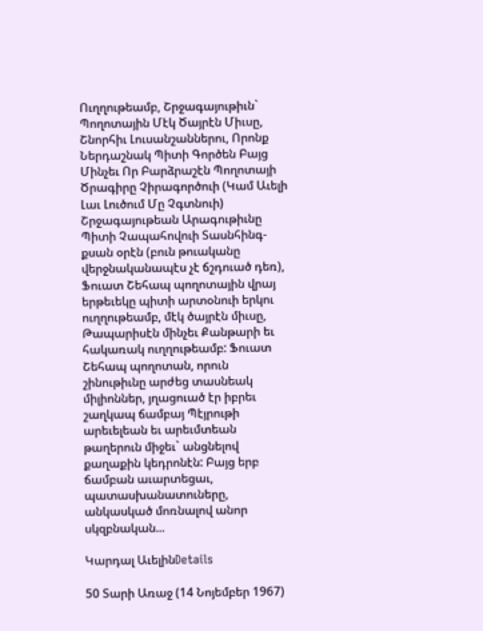Ուղղութեամբ, Շրջագայութիւն` Պողոտային Մէկ Ծայրէն Միւսը, Շնորհիւ Լուսանշաններու, Որոնք Ներդաշնակ Պիտի Գործեն Բայց Մինչեւ Որ Բարձրաշէն Պողոտայի Ծրագիրը Չիրագործուի (Կամ Աւելի Լաւ Լուծում Մը Չգտնուի) Շրջագայութեան Արագութիւնը Պիտի Չապահովուի Տասնհինգ-քսան օրէն (բուն թուականը վերջնականապէս չէ ճշդուած դեռ), Ֆուատ Շեհապ պողոտային վրայ երթեւեկը պիտի արտօնուի երկու ուղղութեամբ, մէկ ծայրէն միւսը, Թապարիսէն մինչեւ Քանթարի եւ հակառակ ուղղութեամբ: Ֆուատ Շեհապ պողոտան, որուն շինութիւնը արժեց տասնեակ միլիոններ, յղացուած էր իբրեւ շաղկապ ճամբայ Պէյրութի արեւելեան եւ արեւմտեան թաղերուն միջեւ` անցնելով քաղաքին կեդրոնէն: Բայց երբ ճամբան աւարտեցաւ, պատասխանատուները, անկասկած մոռնալով անոր սկզբնական...

Կարդալ ԱւելինDetails

50 Տարի Առաջ (14 Նոյեմբեր 1967)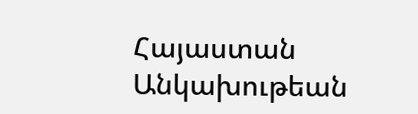Հայաստան Անկախութեան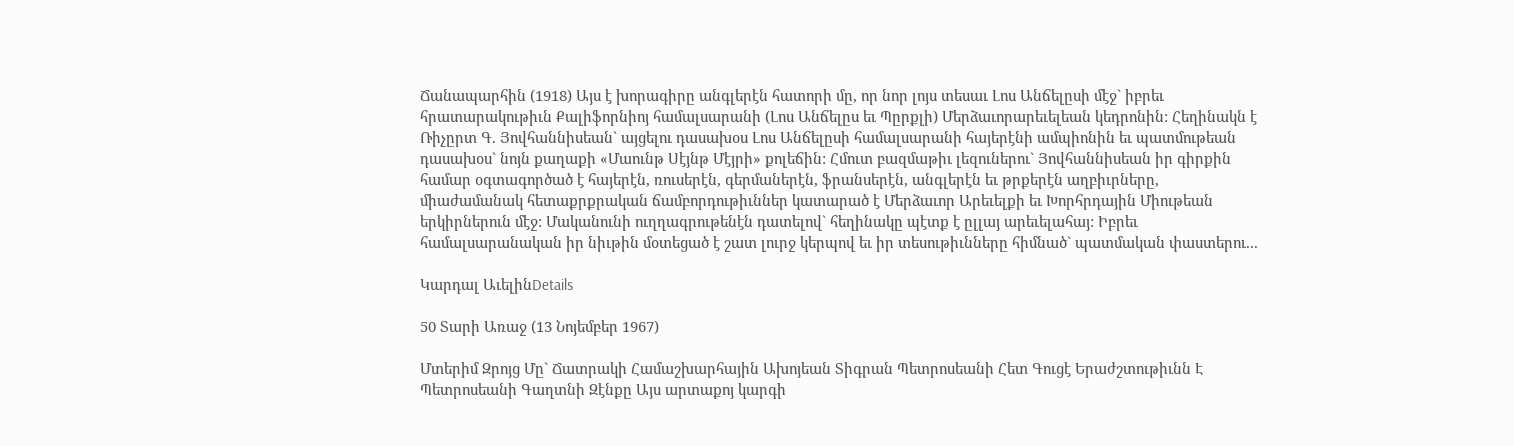Ճանապարհին (1918) Այս է խորագիրը անգլերէն հատորի մը, որ նոր լոյս տեսաւ Լոս Անճելըսի մէջ` իբրեւ հրատարակութիւն Քալիֆորնիոյ համալսարանի (Լոս Անճելըս եւ Պըրքլի) Մերձաւորարեւելեան կեդրոնին: Հեղինակն է Ռիչըրտ Գ. Յովհաննիսեան` այցելու դասախօս Լոս Անճելըսի համալսարանի հայերէնի ամպիոնին եւ պատմութեան դասախօս` նոյն քաղաքի «Մաունթ Սէյնթ Մէյրի» քոլեճին: Հմուտ բազմաթիւ լեզուներու` Յովհաննիսեան իր գիրքին համար օգտագործած է հայերէն, ռուսերէն, գերմաներէն, ֆրանսերէն, անգլերէն եւ թրքերէն աղբիւրները, միաժամանակ հետաքրքրական ճամբորդութիւններ կատարած է Մերձաւոր Արեւելքի եւ Խորհրդային Միութեան երկիրներուն մէջ: Մականունի ուղղագրութենէն դատելով` հեղինակը պէտք է ըլլայ արեւելահայ: Իբրեւ համալսարանական իր նիւթին մօտեցած է շատ լուրջ կերպով եւ իր տեսութիւնները հիմնած` պատմական փաստերու...

Կարդալ ԱւելինDetails

50 Տարի Առաջ (13 Նոյեմբեր 1967)

Մտերիմ Զրոյց Մը` Ճատրակի Համաշխարհային Ախոյեան Տիգրան Պետրոսեանի Հետ Գուցէ Երաժշտութիւնն Է Պետրոսեանի Գաղտնի Զէնքը Այս արտաքոյ կարգի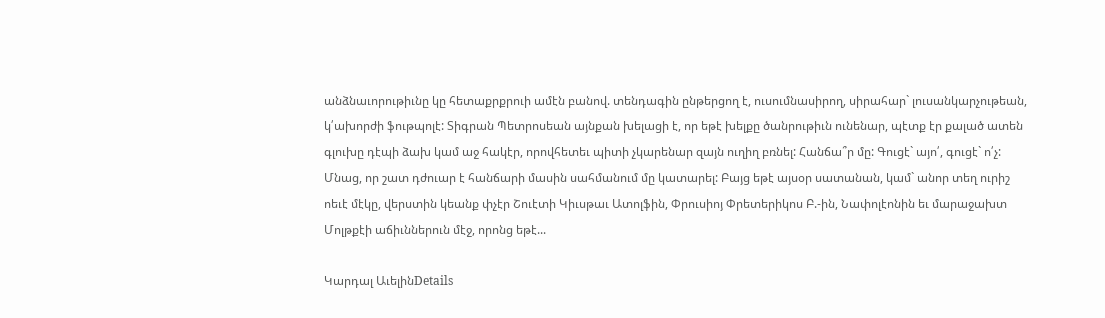անձնաւորութիւնը կը հետաքրքրուի ամէն բանով. տենդագին ընթերցող է, ուսումնասիրող, սիրահար` լուսանկարչութեան, կ՛ախորժի ֆութպոլէ: Տիգրան Պետրոսեան այնքան խելացի է, որ եթէ խելքը ծանրութիւն ունենար, պէտք էր քալած ատեն գլուխը դէպի ձախ կամ աջ հակէր, որովհետեւ պիտի չկարենար զայն ուղիղ բռնել: Հանճա՞ր մը: Գուցէ` այո՛, գուցէ` ո՛չ: Մնաց, որ շատ դժուար է հանճարի մասին սահմանում մը կատարել: Բայց եթէ այսօր սատանան, կամ` անոր տեղ ուրիշ ոեւէ մէկը, վերստին կեանք փչէր Շուէտի Կիւսթաւ Ատոլֆին, Փրուսիոյ Փրետերիկոս Բ.-ին, Նափոլէոնին եւ մարաջախտ Մոլթքէի աճիւններուն մէջ, որոնց եթէ...

Կարդալ ԱւելինDetails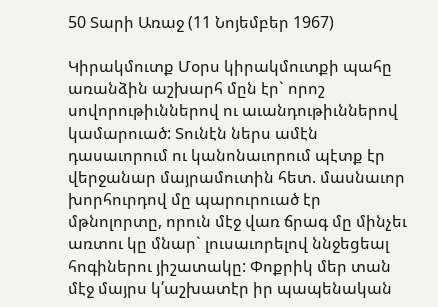50 Տարի Առաջ (11 Նոյեմբեր 1967)

Կիրակմուտք Մօրս կիրակմուտքի պահը առանձին աշխարհ մըն էր` որոշ սովորութիւններով ու աւանդութիւններով կամարուած: Տունէն ներս ամէն դասաւորում ու կանոնաւորում պէտք էր վերջանար մայրամուտին հետ. մասնաւոր խորհուրդով մը պարուրուած էր մթնոլորտը, որուն մէջ վառ ճրագ մը մինչեւ առտու կը մնար` լուսաւորելով ննջեցեալ հոգիներու յիշատակը: Փոքրիկ մեր տան մէջ մայրս կ՛աշխատէր իր պապենական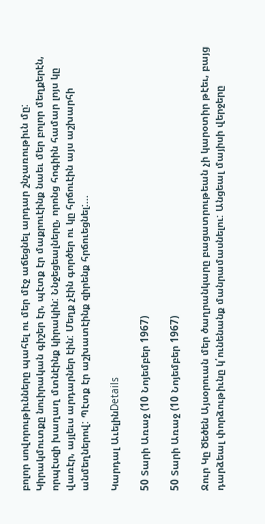բոլոր սովորութիւնները պահել ու մեր մէջ աճեցնել արդար շնչառութիւն մը: Կիրակմուտքը նուիրական գիշեր էր, պէտք էր մաքրուէինք նաեւ մեր բոլոր մեղքերէն, որպէսզի խաղաղ մտնէինք կիրակին: Ննջեցեալները, որոնց հոգիին համար լոյս կը վառէր, այլեւս արդարներ էին: Մեղք չէին գործեր ու կը հրճուէին այս աշխարհի անմեղներով: Պէտք էր աշխատէինք զիրենք հրճուեցնել:...

Կարդալ ԱւելինDetails

50 Տարի Առաջ (10 Նոյեմբեր 1967)

50 Տարի Առաջ (10 Նոյեմբեր 1967)

Ջուր Կը Ծեծեն Այսօրուան մեր ծաղրանկարը բացատրութեան չի կարօտիր թէեւ, բայց դարձեալ փորձութիւնը կ՛ունենանք մանրամասնելու: Անցեալ մայիսի վերջերը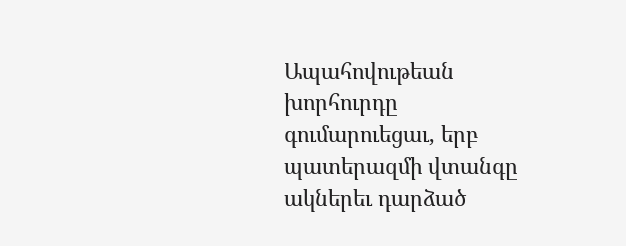Ապահովութեան խորհուրդը գումարուեցաւ, երբ պատերազմի վտանգը ակներեւ դարձած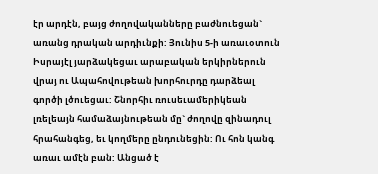էր արդէն, բայց ժողովականները բաժնուեցան` առանց դրական արդիւնքի: Յունիս 5-ի առաւօտուն Իսրայէլ յարձակեցաւ արաբական երկիրներուն վրայ ու Ապահովութեան խորհուրդը դարձեալ գործի լծուեցաւ: Շնորհիւ ռուսեւամերիկեան լռելեայն համաձայնութեան մը` ժողովը զինադուլ հրահանգեց, եւ կողմերը ընդունեցին: Ու հոն կանգ առաւ ամէն բան: Անցած է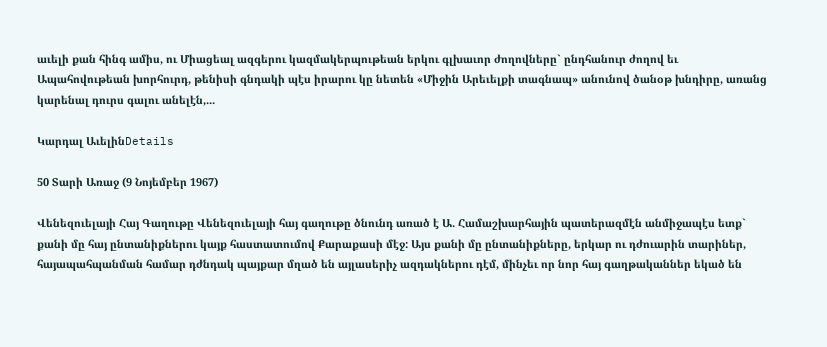աւելի քան հինգ ամիս, ու Միացեալ ազգերու կազմակերպութեան երկու գլխաւոր ժողովները` ընդհանուր ժողով եւ Ապահովութեան խորհուրդ, թենիսի գնդակի պէս իրարու կը նետեն «Միջին Արեւելքի տագնապ» անունով ծանօթ խնդիրը, առանց կարենալ դուրս գալու անելէն,...

Կարդալ ԱւելինDetails

50 Տարի Առաջ (9 Նոյեմբեր 1967)

Վենեզուելայի Հայ Գաղութը Վենեզուելայի հայ գաղութը ծնունդ առած է Ա. Համաշխարհային պատերազմէն անմիջապէս ետք` քանի մը հայ ընտանիքներու կայք հաստատումով Քարաքասի մէջ: Այս քանի մը ընտանիքները, երկար ու դժուարին տարիներ, հայապահպանման համար դժնդակ պայքար մղած են այլասերիչ ազդակներու դէմ, մինչեւ որ նոր հայ գաղթականներ եկած են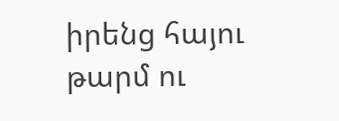իրենց հայու թարմ ու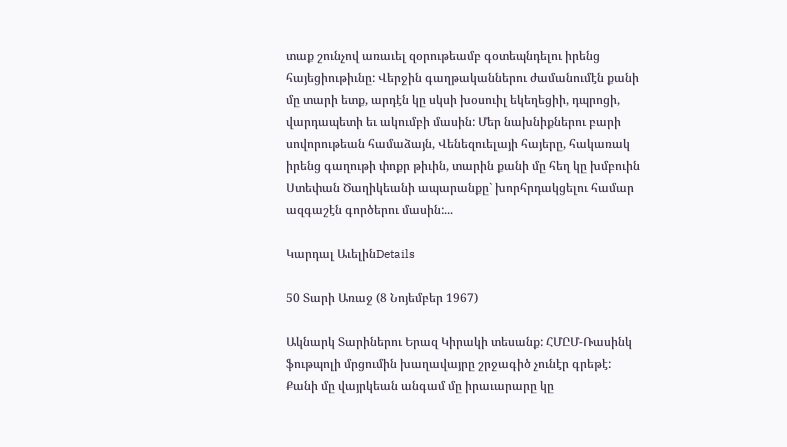տաք շունչով առաւել զօրութեամբ գօտեպնդելու իրենց հայեցիութիւնը: Վերջին գաղթականներու ժամանումէն քանի մը տարի ետք, արդէն կը սկսի խօսուիլ եկեղեցիի, դպրոցի, վարդապետի եւ ակումբի մասին: Մեր նախնիքներու բարի սովորութեան համաձայն, Վենեզուելայի հայերը, հակառակ իրենց գաղութի փոքր թիւին, տարին քանի մը հեղ կը խմբուին Ստեփան Ծաղիկեանի ապարանքը` խորհրդակցելու համար ազգաշէն գործերու մասին:...

Կարդալ ԱւելինDetails

50 Տարի Առաջ (8 Նոյեմբեր 1967)

Ակնարկ Տարիներու Երազ Կիրակի տեսանք: ՀՄԸՄ-Ռասինկ ֆութպոլի մրցումին խաղավայրը շրջագիծ չունէր գրեթէ: Քանի մը վայրկեան անգամ մը իրաւարարը կը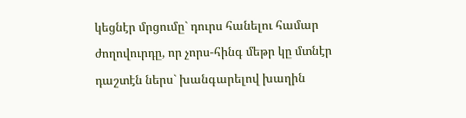կեցնէր մրցումը` դուրս հանելու համար ժողովուրդը, որ չորս-հինգ մեթր կը մտնէր դաշտէն ներս` խանգարելով խաղին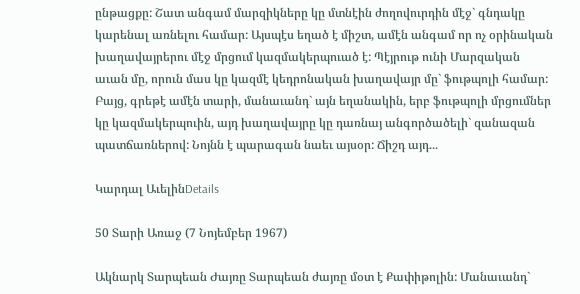ընթացքը: Շատ անգամ մարզիկները կը մտնէին ժողովուրդին մէջ` գնդակը կարենալ առնելու համար: Այսպէս եղած է միշտ, ամէն անգամ որ ոչ օրինական խաղավայրերու մէջ մրցում կազմակերպուած է: Պէյրութ ունի Մարզական աւան մը, որուն մաս կը կազմէ կեդրոնական խաղավայր մը` ֆութպոլի համար: Բայց, գրեթէ ամէն տարի, մանաւանդ` այն եղանակին, երբ ֆութպոլի մրցումներ կը կազմակերպուին, այդ խաղավայրը կը դառնայ անգործածելի` զանազան պատճառներով: Նոյնն է պարագան նաեւ այսօր: Ճիշդ այդ...

Կարդալ ԱւելինDetails

50 Տարի Առաջ (7 Նոյեմբեր 1967)

Ակնարկ Տարպեան Ժայռը Տարպեան ժայռը մօտ է Քափիթոլին: Մանաւանդ`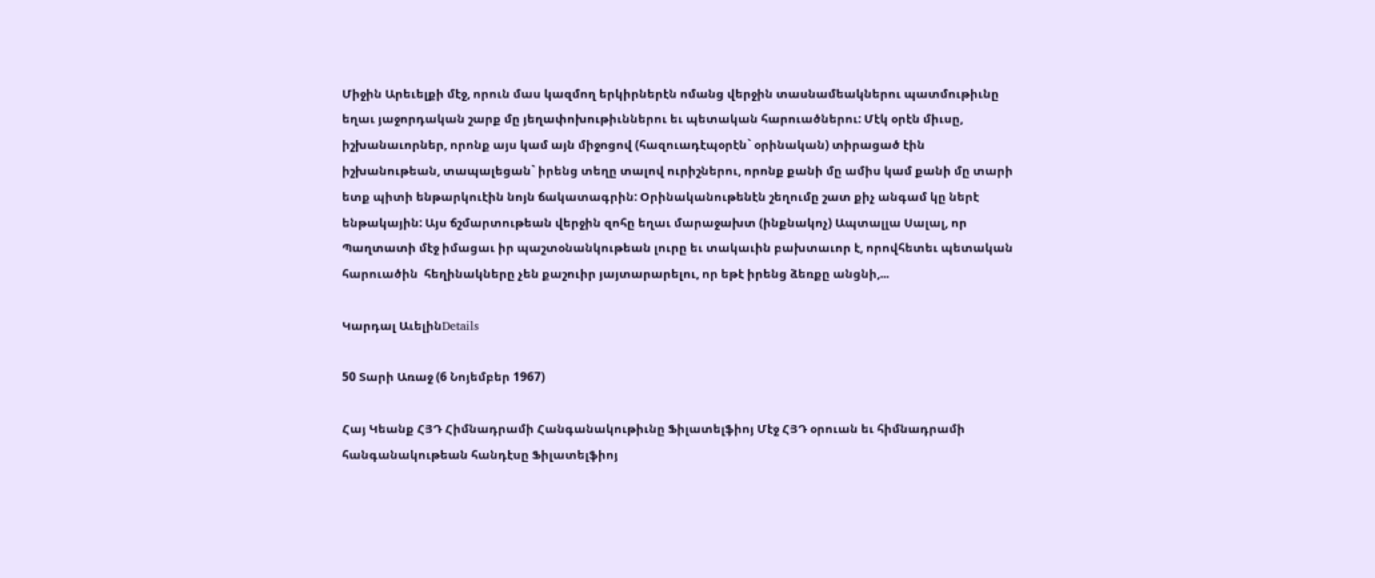Միջին Արեւելքի մէջ, որուն մաս կազմող երկիրներէն ոմանց վերջին տասնամեակներու պատմութիւնը եղաւ յաջորդական շարք մը յեղափոխութիւններու եւ պետական հարուածներու: Մէկ օրէն միւսը, իշխանաւորներ, որոնք այս կամ այն միջոցով (հազուադէպօրէն` օրինական) տիրացած էին իշխանութեան, տապալեցան` իրենց տեղը տալով ուրիշներու, որոնք քանի մը ամիս կամ քանի մը տարի ետք պիտի ենթարկուէին նոյն ճակատագրին: Օրինականութենէն շեղումը շատ քիչ անգամ կը ներէ ենթակային: Այս ճշմարտութեան վերջին զոհը եղաւ մարաջախտ (ինքնակոչ) Ապտալլա Սալալ, որ Պաղտատի մէջ իմացաւ իր պաշտօնանկութեան լուրը եւ տակաւին բախտաւոր է, որովհետեւ պետական հարուածին  հեղինակները չեն քաշուիր յայտարարելու, որ եթէ իրենց ձեռքը անցնի,...

Կարդալ ԱւելինDetails

50 Տարի Առաջ (6 Նոյեմբեր 1967)

Հայ Կեանք ՀՅԴ Հիմնադրամի Հանգանակութիւնը Ֆիլատելֆիոյ Մէջ ՀՅԴ օրուան եւ հիմնադրամի հանգանակութեան հանդէսը Ֆիլատելֆիոյ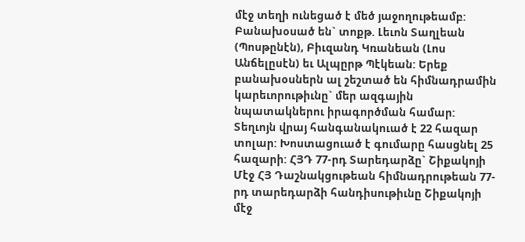մէջ տեղի ունեցած է մեծ յաջողութեամբ: Բանախօսած են` տոքթ. Լեւոն Տաղլեան (Պոսթընէն), Բիւզանդ Կռանեան (Լոս Անճելըսէն) եւ Ալպըրթ Պէկեան: Երեք բանախօսներն ալ շեշտած են հիմնադրամին կարեւորութիւնը` մեր ազգային նպատակներու իրագործման համար: Տեղւոյն վրայ հանգանակուած է 22 հազար տոլար: Խոստացուած է գումարը հասցնել 25 հազարի: ՀՅԴ 77-րդ Տարեդարձը` Շիքակոյի Մէջ ՀՅ Դաշնակցութեան հիմնադրութեան 77-րդ տարեդարձի հանդիսութիւնը Շիքակոյի մէջ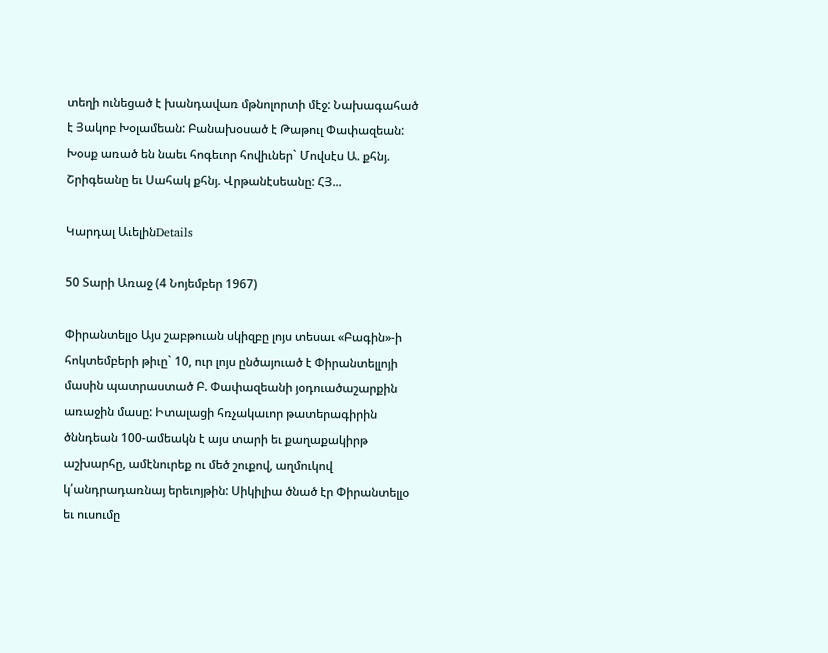տեղի ունեցած է խանդավառ մթնոլորտի մէջ: Նախագահած է Յակոբ Խօլամեան: Բանախօսած է Թաթուլ Փափազեան: Խօսք առած են նաեւ հոգեւոր հովիւներ` Մովսէս Ա. քհնյ. Շրիգեանը եւ Սահակ քհնյ. Վրթանէսեանը: ՀՅ...

Կարդալ ԱւելինDetails

50 Տարի Առաջ (4 Նոյեմբեր 1967)

Փիրանտելլօ Այս շաբթուան սկիզբը լոյս տեսաւ «Բագին»-ի հոկտեմբերի թիւը` 10, ուր լոյս ընծայուած է Փիրանտելլոյի մասին պատրաստած Բ. Փափազեանի յօդուածաշարքին առաջին մասը: Իտալացի հռչակաւոր թատերագիրին ծննդեան 100-ամեակն է այս տարի եւ քաղաքակիրթ աշխարհը, ամէնուրեք ու մեծ շուքով, աղմուկով կ՛անդրադառնայ երեւոյթին: Սիկիլիա ծնած էր Փիրանտելլօ եւ ուսումը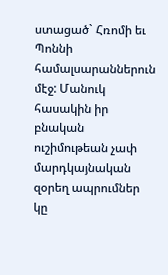ստացած` Հռոմի եւ Պոննի համալսարաններուն մէջ: Մանուկ հասակին իր բնական ուշիմութեան չափ մարդկայնական զօրեղ ապրումներ կը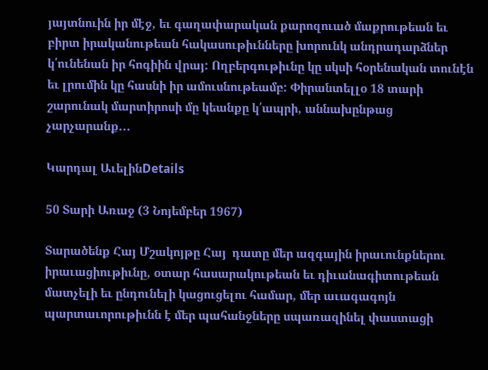յայտնուին իր մէջ, եւ գաղափարական քարոզուած մաքրութեան եւ բիրտ իրականութեան հակասութիւնները խորունկ անդրադարձներ կ՛ունենան իր հոգիին վրայ: Ողբերգութիւնը կը սկսի հօրենական տունէն եւ լրումին կը հասնի իր ամուսնութեամբ: Փիրանտելլօ 18 տարի շարունակ մարտիրոսի մը կեանքը կ՛ապրի, աննախընթաց չարչարանք...

Կարդալ ԱւելինDetails

50 Տարի Առաջ (3 Նոյեմբեր 1967)

Տարածենք Հայ Մշակոյթը Հայ  դատը մեր ազգային իրաւունքներու իրաւացիութիւնը, օտար հասարակութեան եւ դիւանագիտութեան մատչելի եւ ընդունելի կացուցելու համար, մեր աւագագոյն պարտաւորութիւնն է մեր պահանջները սպառազինել փաստացի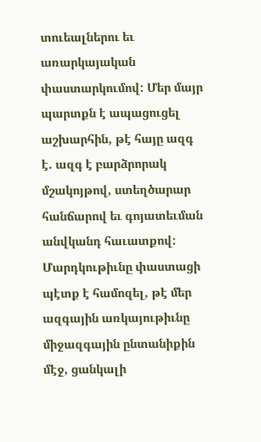տուեալներու եւ առարկայական փաստարկումով: Մեր մայր պարտքն է ապացուցել աշխարհին, թէ հայը ազգ է. ազգ է բարձրորակ մշակոյթով, ստեղծարար հանճարով եւ գոյատեւման անվկանդ հաւատքով: Մարդկութիւնը փաստացի պէտք է համոզել, թէ մեր ազգային առկայութիւնը միջազգային ընտանիքին մէջ, ցանկալի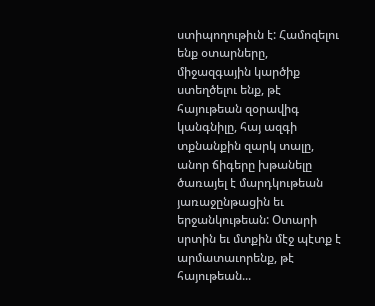ստիպողութիւն է: Համոզելու ենք օտարները, միջազգային կարծիք ստեղծելու ենք, թէ հայութեան զօրավիգ կանգնիլը, հայ ազգի տքնանքին զարկ տալը, անոր ճիգերը խթանելը ծառայել է մարդկութեան յառաջընթացին եւ երջանկութեան: Օտարի սրտին եւ մտքին մէջ պէտք է արմատաւորենք, թէ հայութեան...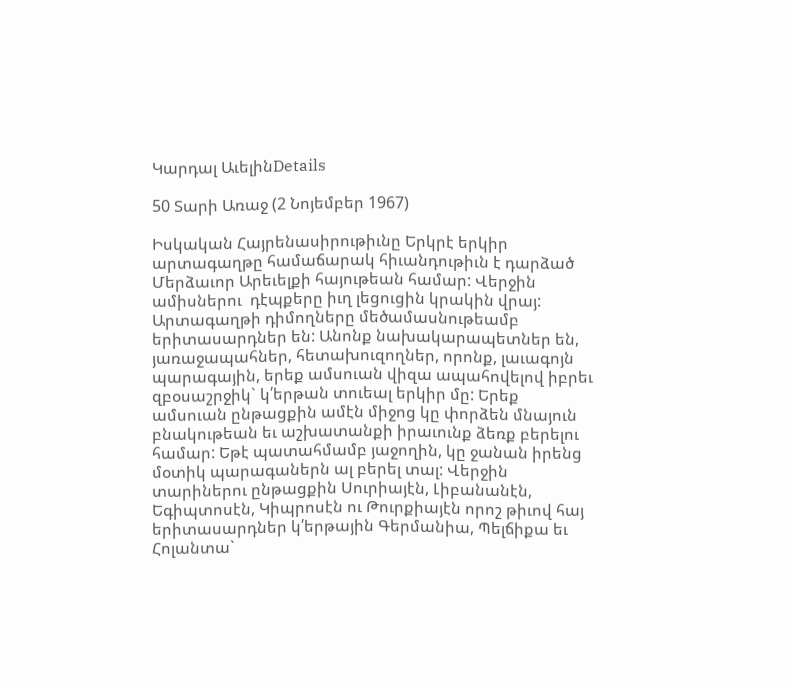Կարդալ ԱւելինDetails

50 Տարի Առաջ (2 Նոյեմբեր 1967)

Իսկական Հայրենասիրութիւնը Երկրէ երկիր արտագաղթը համաճարակ հիւանդութիւն է դարձած Մերձաւոր Արեւելքի հայութեան համար: Վերջին ամիսներու  դէպքերը իւղ լեցուցին կրակին վրայ: Արտագաղթի դիմողները մեծամասնութեամբ երիտասարդներ են: Անոնք նախակարապետներ են, յառաջապահներ, հետախուզողներ, որոնք, լաւագոյն պարագային, երեք ամսուան վիզա ապահովելով իբրեւ զբօսաշրջիկ` կ՛երթան տուեալ երկիր մը: Երեք ամսուան ընթացքին ամէն միջոց կը փորձեն մնայուն բնակութեան եւ աշխատանքի իրաւունք ձեռք բերելու համար: Եթէ պատահմամբ յաջողին, կը ջանան իրենց մօտիկ պարագաներն ալ բերել տալ: Վերջին տարիներու ընթացքին Սուրիայէն, Լիբանանէն, Եգիպտոսէն, Կիպրոսէն ու Թուրքիայէն որոշ թիւով հայ երիտասարդներ կ՛երթային Գերմանիա, Պելճիքա եւ Հոլանտա`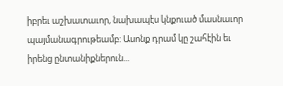իբրեւ աշխատաւոր, նախապէս կնքուած մասնաւոր պայմանագրութեամբ: Ասոնք դրամ կը շահէին եւ իրենց ընտանիքներուն...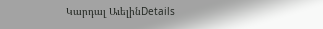Կարդալ ԱւելինDetails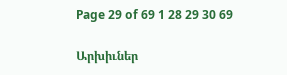Page 29 of 69 1 28 29 30 69

Արխիւներ